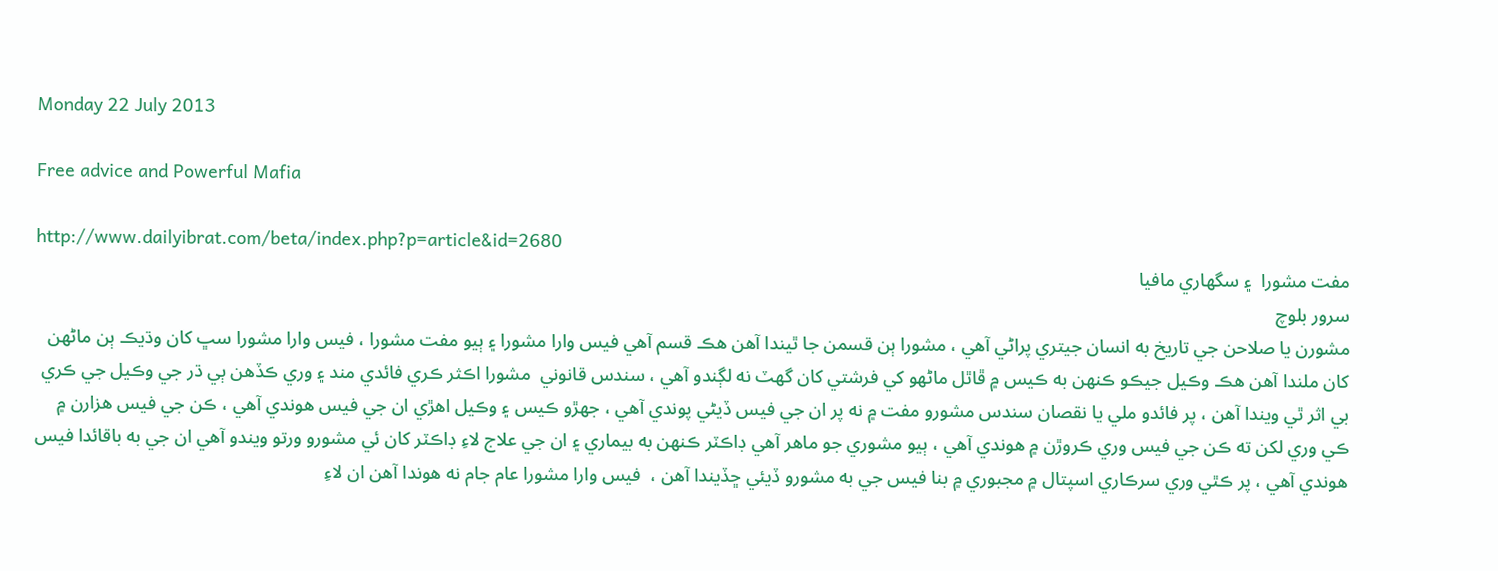Monday 22 July 2013

Free advice and Powerful Mafia

http://www.dailyibrat.com/beta/index.php?p=article&id=2680
مفت مشورا  ۽ سگهاري مافيا
سرور بلوچ
مشورن يا صلاحن جي تاريخ به انسان جيتري پراڻي آهي ، مشورا ٻن قسمن جا ٿيندا آهن هڪ قسم آهي فيس وارا مشورا ۽ ٻيو مفت مشورا ، فيس وارا مشورا سڀ کان وڌيڪ ٻن ماڻهن کان ملندا آهن هڪ وڪيل جيڪو ڪنهن به ڪيس ۾ ڦاٿل ماڻهو کي فرشتي کان گهٽ نه لڳندو آهي ، سندس قانوني  مشورا اڪثر ڪري فائدي مند ۽ وري ڪڏهن ٻي ڌر جي وڪيل جي ڪري بي اثر ٿي ويندا آهن ، پر فائدو ملي يا نقصان سندس مشورو مفت ۾ نه پر ان جي فيس ڏيڻي پوندي آهي ، جهڙو ڪيس ۽ وڪيل اهڙي ان جي فيس هوندي آهي ، ڪن جي فيس هزارن ۾ ڪي وري لکن ته ڪن جي فيس وري ڪروڙن ۾ هوندي آهي ، ٻيو مشوري جو ماهر آهي ڊاڪٽر ڪنهن به بيماري ۽ ان جي علاج لاءِ ڊاڪٽر کان ئي مشورو ورتو ويندو آهي ان جي به باقائدا فيس هوندي آهي ، پر ڪٿي وري سرڪاري اسپتال ۾ مجبوري ۾ بنا فيس جي به مشورو ڏيئي ڇڏيندا آهن ،  فيس وارا مشورا عام جام نه هوندا آهن ان لاءِ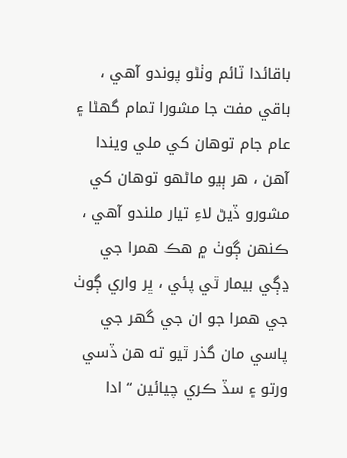باقائدا ٽائم وٺڻو پوندو آهي ، باقي مفت جا مشورا تمام گهڻا ۽ عام جام توهان کي ملي ويندا آهن ، هر ٻيو ماڻهو توهان کي مشورو ڏيڻ لاءِ تيار ملندو آهي ، ڪنهن ڳوٺ ۾ هڪ همرا جي ڍڳي بيمار ٿي پئي ، ڀر واري ڳوٺ جي همرا جو ان جي گهر جي پاسي مان گذر ٿيو ته هن ڏسي ورتو ۽ سڏ ڪري چيائين “ ادا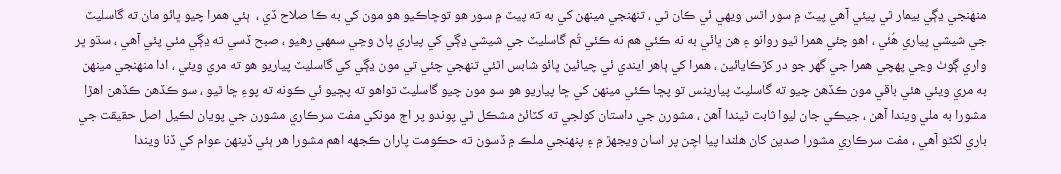منهنجي ڍڳي بيمار ٿي پيئي آهي پيٽ ۾ سور اٿس ويهي ئي ڪان ٿي ، تنهنجي مينهن کي به ته پيٽ ۾ سور هو توڇاڪيو هو مون کي به ڪا صلاح ڏي ،  ٻئي همرا چيو ڀائو مان ته گاسليٽ جي شيشي پياري هُئي ، اهو چئي همرا ٿيو روانو ۽ هن ڀائي به نه ڪئي هم نه ڪئي تُم گاسليٽ جي شيشي ڍڳي کي پياري پاڻ وڃي سمهي رهيو ، صبح ڏسي ته ڍڳي مئي پئي آهي ، سڌو ڀر واري ڳوٺ وڃي پهچي همرا جي گهر جو در کڙڪايائين ، همرا کي ٻاهر ايندي ئي چيائين ڀائو شابس اٿئي تنهجي چئي تي مون ڍڳي کي گاسليٽ پياريو هو ته مري ويئي ، ادا منهنجي مينهن به مري ويئي هئي باقي مون ڪڏهن چيو ته گاسليٽ پيارينس تو پڇا ڪئي مينهن کي ڇا پياريو هو سو مون چيو گاسليٽ تواهو ته پڇيو ئي ڪونه ته پوءِ ڇا ٿيو ، سو ڪڏهن ڪڏهن اهڙا مشورا به ملي ويندا آهن ، جيڪي جان ليوا ثابت ٿيندا آهن ، مشورن جي داستان کولجي ته کٽائڻ مشڪل ٿي پوندو پر اڄ مونکي مفت سرڪاري مشورن جي پويان لڪيل اصل حقيقت جي باري لکڻو آهي ، مفت سرڪاري مشورا صدين کان هلندا پيا اچن پر اسان ويجهڙ ۾ ۽ پنهنجي ملڪ ۾ ڏسون ته حڪومت پاران ڪجهه اهم مشورا هر ٻئي ڏينهن عوام کي ڏنا ويندا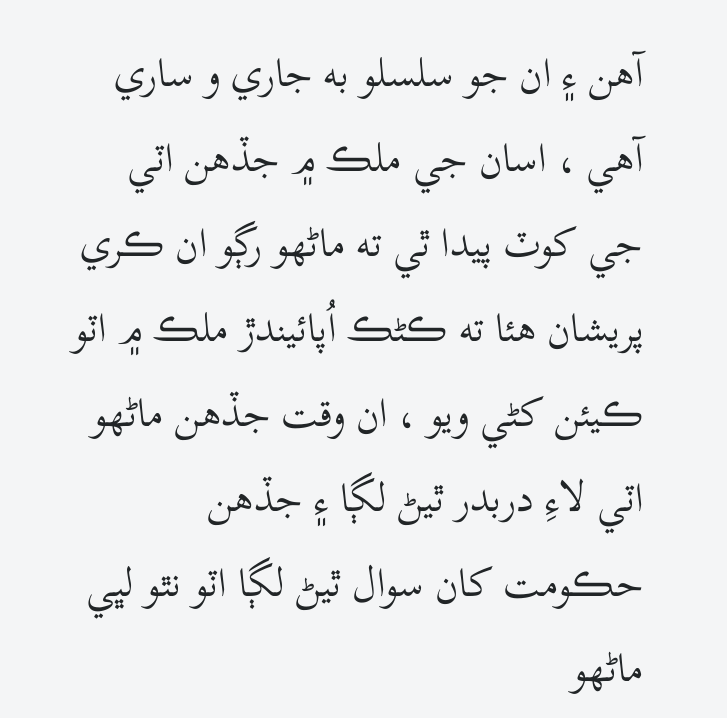آهن ۽ ان جو سلسلو به جاري و ساري آهي ، اسان جي ملڪ ۾ جڏهن اٽي جي کوٽ پيدا ٿي ته ماڻهو رڳو ان ڪري پريشان هئا ته ڪڻڪ اُپائيندڙ ملڪ ۾ اٽو ڪيئن کڻي ويو ، ان وقت جڏهن ماڻهو اٽي لاءِ دربدر ٿيڻ لڳا ۽ جڏهن حڪومت کان سوال ٿيڻ لڳا اٽو نٿو لڀي ماڻهو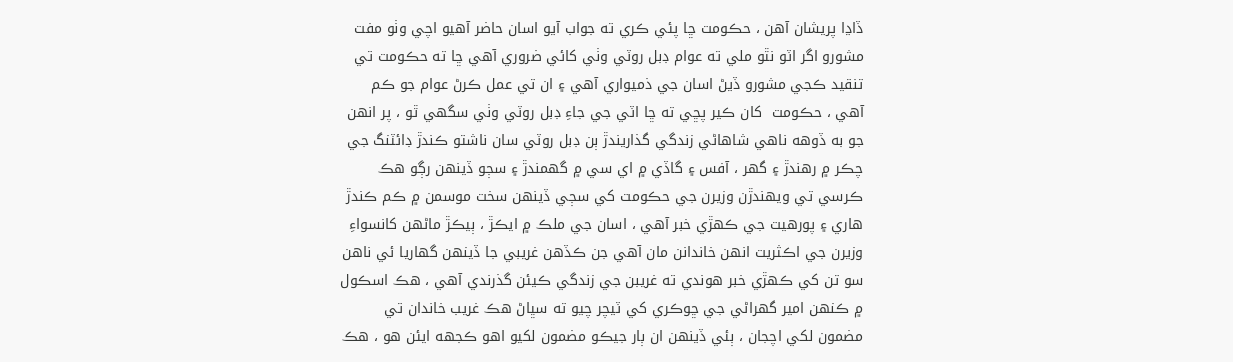ڏاڍا پريشان آهن ، حڪومت ڇا پئي ڪري ته جواب آيو اسان حاضر آهيو اچي وٺو مفت مشورو اگر اٽو نٿو ملي ته عوام ڊبل روٽي وٺي کائي ضروري آهي ڇا ته حڪومت تي تنقيد ڪجي مشورو ڏيڻ اسان جي ذميواري آهي ۽ ان تي عمل ڪرڻ عوام جو ڪم آهي ، حڪومت  کان ڪير پڇي ته ڇا اٽي جي جاءِ ڊبل روٽي وٺي سگهي ٿو ، پر انهن جو به ڏوهه ناهي شاهاڻي زندگي گذاريندڙ ٻن ڊبل روٽي سان ناشتو ڪندڙ ڊائٽنگ جي چڪر ۾ رهندڙ ۽ گهر ، آفس ۽ گاڏي ۾ اي سي ۾ گهمندڙ ۽ سڄو ڏينهن رڳو هڪ ڪرسي تي ويهندڙن وزيرن جي حڪومت کي سڄي ڏينهن سخت موسمن ۾ ڪم ڪندڙ هاري ۽ پورهيت جي ڪهڙي خبر آهي ، اسان جي ملڪ ۾ ايڪڙ ، ٻيڪڙ ماڻهن کانسواءِ وزيرن جي اڪثريت انهن خاندانن مان آهي جن ڪڏهن غريبي جا ڏينهن گهاريا ئي ناهن سو تن کي ڪهڙي خبر هوندي ته غريبن جي زندگي ڪيئن گذرندي آهي ، هڪ اسڪول ۾ ڪنهن امير گهراڻي جي ڇوڪري کي ٽيچر چيو ته سڀاڻ هڪ غريب خاندان تي مضمون لکي اچجان ، ٻئي ڏينهن ان ٻار جيڪو مضمون لکيو اهو ڪجهه ايئن هو ، هڪ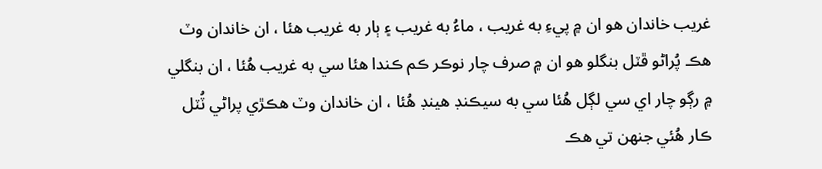غريب خاندان هو ان ۾ پيءِ به غريب ، ماءُ به غريب ۽ ٻار به غريب هئا ، ان خاندان وٽ هڪ پُراڻو ڦٽل بنگلو هو ان ۾ صرف چار نوڪر ڪم ڪندا هئا سي به غريب هُئا ، ان بنگلي ۾ رڳو چار اي سي لڳل هُئا سي به سيڪنڊ هينڊ هُئا ، ان خاندان وٽ هڪڙي پراڻي ٽُٽل ڪار هُئي جنهن تي هڪ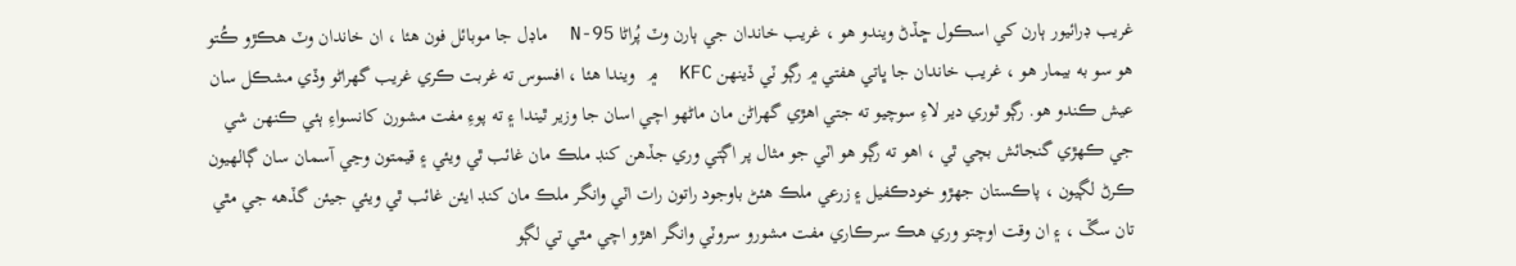غريب ڊرائيور ٻارن کي اسڪول ڇڏڻ ويندو هو ، غريب خاندان جي ٻارن وٽ پُراڻا N-95  ماڊل جا موبائل فون هئا ، ان خاندان وٽ هڪڙو ڪُتو هو سو به بيمار هو ، غريب خاندان جا ڀاتي هفتي ۾ رڳو ٽي ڏينهن KFC  ۾ ويندا هئا ، افسوس ته غربت ڪري غريب گهراڻو وڏي مشڪل سان عيش ڪندو هو. رڳو ٿوري دير لاءِ سوچيو ته جتي اهڙي گهراڻن مان ماڻهو اچي اسان جا وزير ٿيندا ۽ ته پوءِ مفت مشورن کانسواءِ ٻئي ڪنهن شي جي ڪهڙي گنجائش بچي ٿي ، اهو ته رڳو هو اٽي جو مثال پر اڳتي وري جڏهن کنڊ ملڪ مان غائب ٿي ويئي ۽ قيمتون وڃي آسمان سان ڳالهيون ڪرڻ لڳيون ، پاڪستان جهڙو خودڪفيل ۽ زرعي ملڪ هئڻ باوجود راتون رات اٽي وانگر ملڪ مان کنڊ ايئن غائب ٿي ويئي جيئن گڏهه جي مٿي تان سڱ ، ۽ ان وقت اوچتو وري هڪ سرڪاري مفت مشورو سروٽي وانگر اهڙو اچي مٿي تي لڳو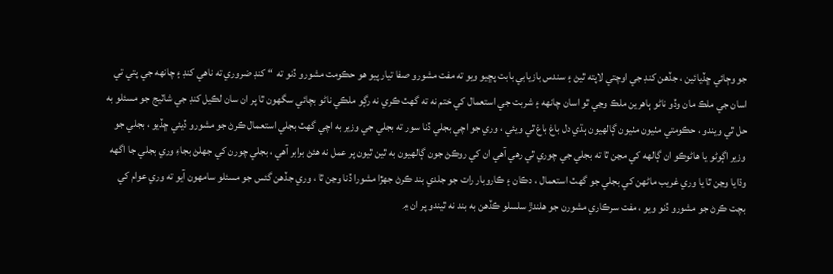جو وڄائي ڇڏيائين ، جڏهن کنڊ جي اوچتي لاپته ٿيڻ ۽ سندس بازيابي بابت پڇيو ويو ته مفت مشورو صفا تيار پيو هو حڪومت مشورو ڏنو ته  “ کنڊ ضروري ته ناهي کنڊ ۽ چانهه جي پتي تي اسان جي ملڪ مان وڏو ناڻو ٻاهرين ملڪ وڃي ٿو اسان چانهه ۽ شربت جي استعمال کي ختم نه ته گهٽ ڪري نه رڳو ملڪي ناڻو بچائي سگهون ٿا پر ان سان لڪيل کنڊ جي شاٽيج جو مسئلو به حل ٿي ويندو ، حڪومتي مٺيون مٺيون ڳالهيون ٻڌي دل باغ باغ ٿي ويئي ، وري جو اچي بجلي ڏنا سور ته بجلي جي وزير به اچي گهٽ بجلي استعمال ڪرڻ جو مشورو ڏيئي ڇڏيو ، بجلي جو وزير اڳوڻو يا هاڻوڪو ان ڳالهه کي مڃن ٿا ته بجلي جي چوري ٿي رهي آهي ان کي روڪڻ جون ڳالهيون به ٿين ٿيون پر عمل نه هئڻ برابر آهي ، بجلي چورن کي جهلڻ بجاءِ وري بجلي جا اگهه وڌايا وڃن ٿا يا وري غريب ماڻهن کي بجلي جو گهٽ استعمال ، دڪان ۽ ڪاروبار رات جو جلدي بند ڪرڻ جهڙا مشورا ڏنا وڃن ٿا ، وري جڏهن گئس جو مسئلو سامهون آيو ته وري عوام کي بچت ڪرڻ جو مشورو ڏنو ويو ، مفت سرڪاري مشورن جو هلندڙ سلسلو ڪڏهن به بند نه ٿيندو پر ان ۾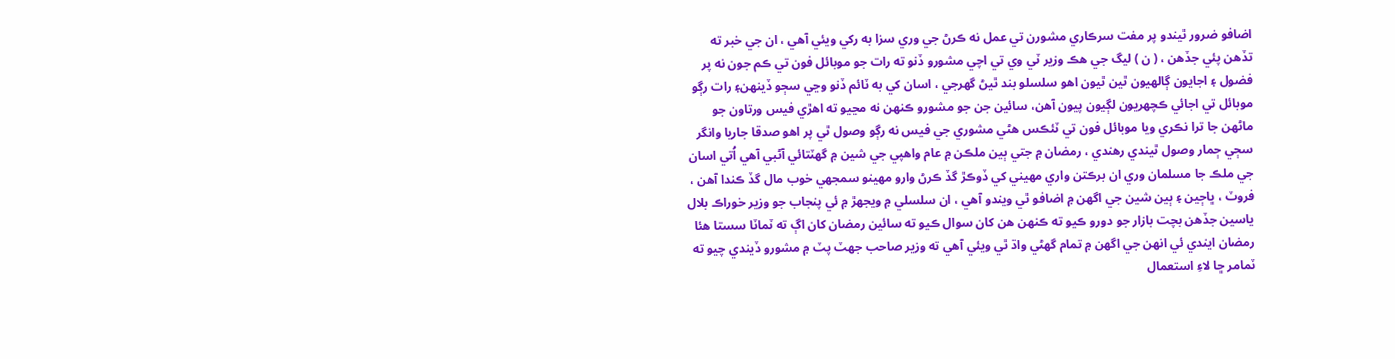اضافو ضرور ٿيندو پر مفت سرڪاري مشورن تي عمل نه ڪرڻ جي وري سزا به رکي ويئي آهي ، ان جي خبر ته تڏهن پئي جڏهن ، ( ن ) ليگ جي هڪ وزير ٽي وي تي اچي مشورو ڏنو ته رات جو موبائل فون تي ڪم جون نه پر فضول ۽ اجايون ڳالهيون ٿين ٿيون اهو سلسلو بند ٿيڻ گهرجي ، اسان کي به ٽائم ڏنو وڃي سڄو ڏينهن۽ رات رڳو موبائل تي اجائي ڪچهريون لڳيون پيون آهن، سائين جن جو مشورو ڪنهن نه مڃيو ته اهڙي فيس ورتاون جو ماڻهن جا ترا نڪري ويا موبائل فون تي ٽئڪس هڻي مشوري جي فيس نه رڳو وصول ٿي پر اهو صدقا جاريا وانگر سڄي ڄمار وصول ٿيندي رهندي ، رمضان ۾ جتي ٻين ملڪن ۾ عام واهپي جي شين ۾ گهٽتائي آڻبي آهي اُتي اسان جي ملڪ جا مسلمان وري ان برڪتن واري مهيني کي ڏوڪڙ گڏ ڪرڻ وارو مهينو سمجهي خوب مال گڏ ڪندا آهن ، فروٽ ، ڀاڄين ۽ ٻين شين جي اگهن ۾ اضافو ٿي ويندو آهي ، ان سلسلي ۾ ويجهڙ ۾ ئي پنجاب جو وزير خوراڪ بلال ياسين جڏهن بچت بازار جو دورو ڪيو ته ڪنهن هن کان سوال ڪيو ته سائين رمضان کان اڳ ته ٽماٽا سستا هئا رمضان ايندي ئي انهن جي اگهن ۾ تمام گهڻي واڌ ٿي ويئي آهي ته وزير صاحب جهٽ پٽ ۾ مشورو ڏيندي چيو ته ٽمامر ڇا لاءِ استعمال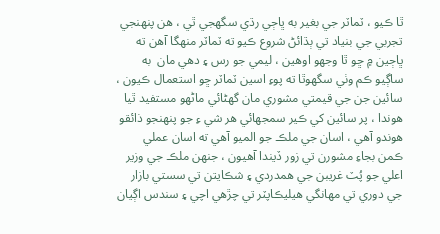ٿا ڪيو ، ٽماٽر جي بغير به ڀاڄي رڌي سگهجي ٿي ، هن پنهنجي تجربي جي بنياد تي ٻڌائڻ شروع ڪيو ته ٽماٽر منهگا آهن ته ڀاڄين ۾ ڇو ٿا وجهو اوهين ، ليمي جو رس ۽ دهي مان  به ساڳيو ڪم وٺي سگهوٿا ته پوءِ اسين ٽماٽر ڇو استعمال ڪيون ، سائين جن جي قيمتي مشوري مان گهڻائي ماڻهو مستفيد ٿيا هوندا ، پر سائين کي ڪير سمجهائي هر شي ءِ جو پنهنجو ذائقو هوندو آهي ، اسان جي ملڪ جو الميو آهي ته اسان عملي ڪمن بجاءِ مشورن تي زور ڏيندا آهيون ، جنهن ملڪ جي وزير اعلي جو پُٽ غريبن جي همدردي ۽ شڪايتن تي سستي بازار جي دوري تي مهانگي هيليڪاپٽر تي چڙهي اچي ۽ سندس اڳيان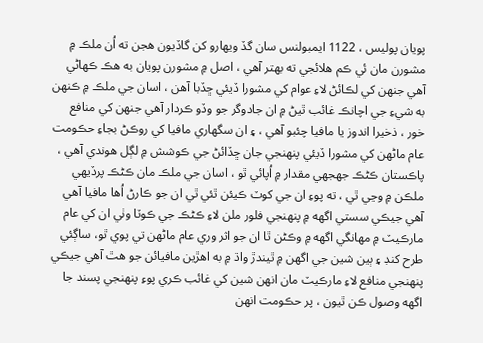پويان پوليس ، 1122 ايمبولنس سان گڏ ويهارو کن گاڏيون هجن ته اُن ملڪ ۾ مشورن مان ئي ڪم هلائجي ته بهتر آهي ، اصل ۾ مشورن پويان به هڪ ڪهاڻي آهي جنهن کي لڪائڻ لاءِ عوام کي مشورا ڏيئي ڇڏبا آهن ، اسان جي ملڪ ۾ ڪنهن به شيءِ جي اچانڪ غائب ٿيڻ ۾ ان جادوگر جو وڏو ڪردار آهي جنهن کي منافع خور ، ذخيرا اندوز يا مافيا چئبو آهي ، ۽ ان سگهاري مافيا کي روڪڻ بجاءِ حڪومت عام ماڻهن کي مشورا ڏيئي پنهنجي جان ڇڏائڻ جي ڪوشش ۾ لڳل هوندي آهي ، پاڪستان ڪڻڪ جهجهي مقدار ۾ اُپائي ٿو ، اسان جي ملڪ مان ڪڻڪ پرڏيهي ملڪن ۾ وڃي ٿي ، ته پوءِ ان جي کوٽ ڪيئن ٿئي ٿي ان جو ڪارڻ اُها مافيا آهي  آهي جيڪي سستي اگهه ۾ پنهنجي فلور ملن لاءِ ڪڻڪ جي ڪوٽا وٺي ان کي عام مارڪيٽ ۾ مهانگي اگهه ۾ وڪڻن ٿا ان جو اثر وري عام ماڻهن تي پوي ٿو، ساڳئي طرح کنڊ ۽ ٻين شين جي اگهن ۾ ٿيندڙ واڌ ۾ به اهڙين مافيائن جو هٿ آهي جيڪي پنهنجي منافع لاءِ مارڪيٽ مان انهن شين کي غائب ڪري پوءِ پنهنجي پسند جا اگهه وصول ڪن ٿيون ، پر حڪومت انهن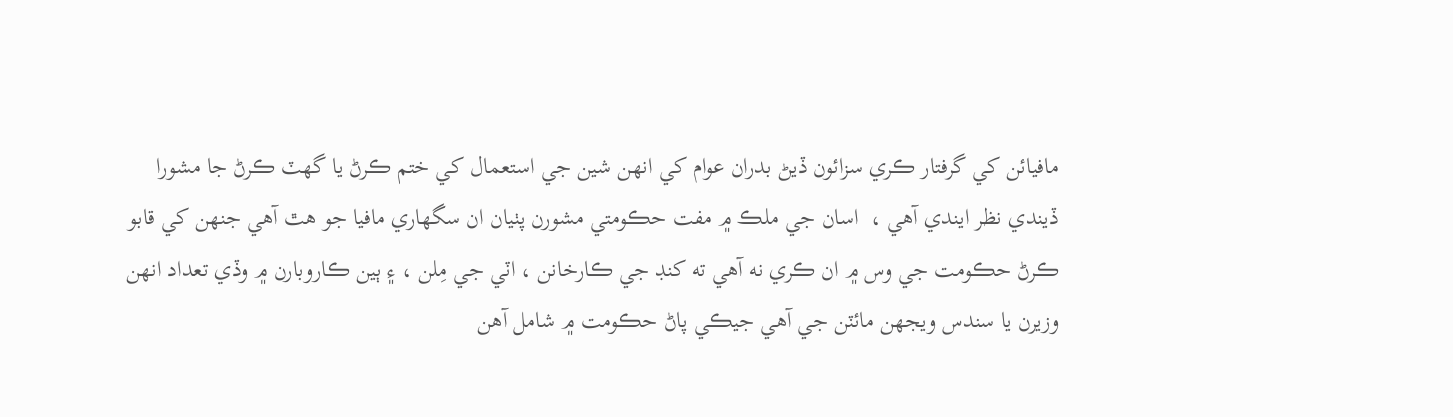مافيائن کي گرفتار ڪري سزائون ڏيڻ بدران عوام کي انهن شين جي استعمال کي ختم ڪرڻ يا گهٽ ڪرڻ جا مشورا ڏيندي نظر ايندي آهي ،  اسان جي ملڪ ۾ مفت حڪومتي مشورن پٺيان ان سگهاري مافيا جو هٿ آهي جنهن کي قابو ڪرڻ حڪومت جي وس ۾ ان ڪري نه آهي ته کنڊ جي ڪارخانن ، اٽي جي مِلن ، ۽ ٻين ڪاروبارن ۾ وڏي تعداد انهن وزيرن يا سندس ويجهن مائٽن جي آهي جيڪي پاڻ حڪومت ۾ شامل آهن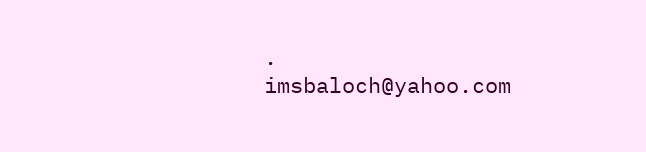.
imsbaloch@yahoo.com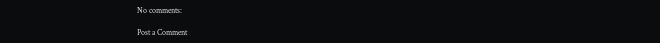No comments:

Post a Comment